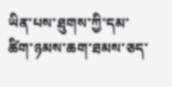ཡིན་པས་ཐུགས་ཀྱི་དམ་ཚིག་ཉམས་ཆག་ཐམས་ཅད་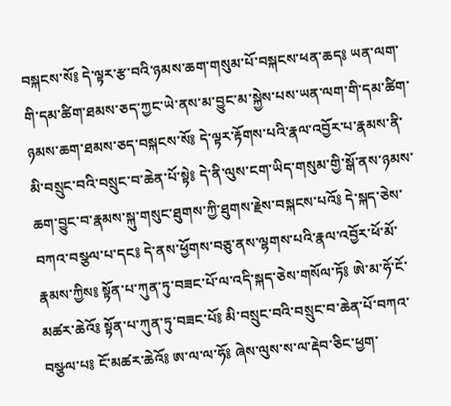བསྐངས་སོ༔ དེ་ལྟར་རྩ་བའི་ཉམས་ཆག་གསུམ་པོ་བསྐངས་ཕན་ཆད༔ ཡན་ལག་གི་དམ་ཚིག་ཐམས་ཅད་ཀྱང་ཡེ་ནས་མ་བྱུང་མ་སྐྱེས་པས་ཡན་ལག་གི་དམ་ཚིག་ཉམས་ཆག་ཐམས་ཅད་བསྐངས་སོ༔ དེ་ལྟར་རྟོགས་པའི་རྣལ་འབྱོར་པ་རྣམས་ནི་མི་བསྲུང་བའི་བསྲུང་བ་ཆེན་པོ་སྟེ༔ དེ་ནི་ལུས་ངག་ཡིད་གསུམ་གྱི་སྒོ་ནས་ཉམས་ཆག་བྱུང་བ་རྣམས་སྐུ་གསུང་ཐུགས་ཀྱི་ཐུགས་རྗེས་བསྐངས་པའོ༔ དེ་སྐད་ཅེས་བཀའ་བསྩལ་པ་དང༔ དེ་ནས་ཕྱོགས་བཅུ་ནས་ལྷགས་པའི་རྣལ་འབྱོར་ཕོ་མོ་རྣམས་ཀྱིས༔ སྟོན་པ་ཀུན་ཏུ་བཟང་པོ་ལ་འདི་སྐད་ཅེས་གསོལ་ཏོ༔ ཨེ་མ་ཧོ་ངོ་མཚར་ཆེའོ༔ སྟོན་པ་ཀུན་ཏུ་བཟང་པོ༔ མི་བསྲུང་བའི་བསྲུང་བ་ཆེན་པོ་བཀའ་བསྩལ་པ༔ ངོ་མཚར་ཆེའོ༔ ཨ་ལ་ལ་ཧོ༔ ཞེས་ལུས་ས་ལ་རྡེབ་ཅིང་ཕྱག་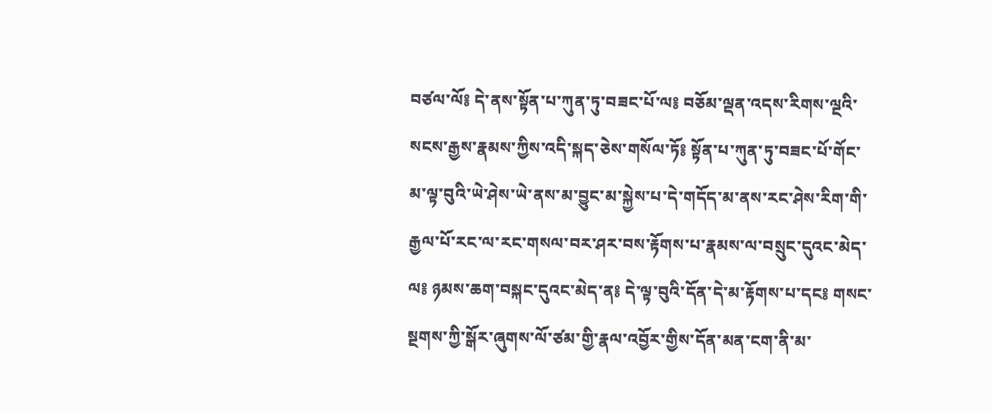བཙལ་ལོ༔ དེ་ནས་སྟོན་པ་ཀུན་ཏུ་བཟང་པོ་ལ༔ བཅོམ་ལྡན་འདས་རིགས་ལྔའི་སངས་རྒྱས་རྣམས་ཀྱིས་འདི་སྐད་ཅེས་གསོལ་ཏོ༔ སྟོན་པ་ཀུན་ཏུ་བཟང་པོ་གོང་མ་ལྟ་བུའི་ཡེ་ཤེས་ཡེ་ནས་མ་བྱུང་མ་སྐྱེས་པ་དེ་གདོད་མ་ནས་རང་ཤེས་རིག་གི་རྒྱལ་པོ་རང་ལ་རང་གསལ་བར་ཤར་བས་རྟོགས་པ་རྣམས་ལ་བསྲུང་དུའང་མེད་ལ༔ ཉམས་ཆག་བསྐང་དུའང་མེད་ན༔ དེ་ལྟ་བུའི་དོན་དེ་མ་རྟོགས་པ་དང༔ གསང་སྔགས་ཀྱི་སྒོར་ཞུགས་ལོ་ཙམ་གྱི་རྣལ་འབྱོར་གྱིས་དོན་མན་ངག་ནི་མ་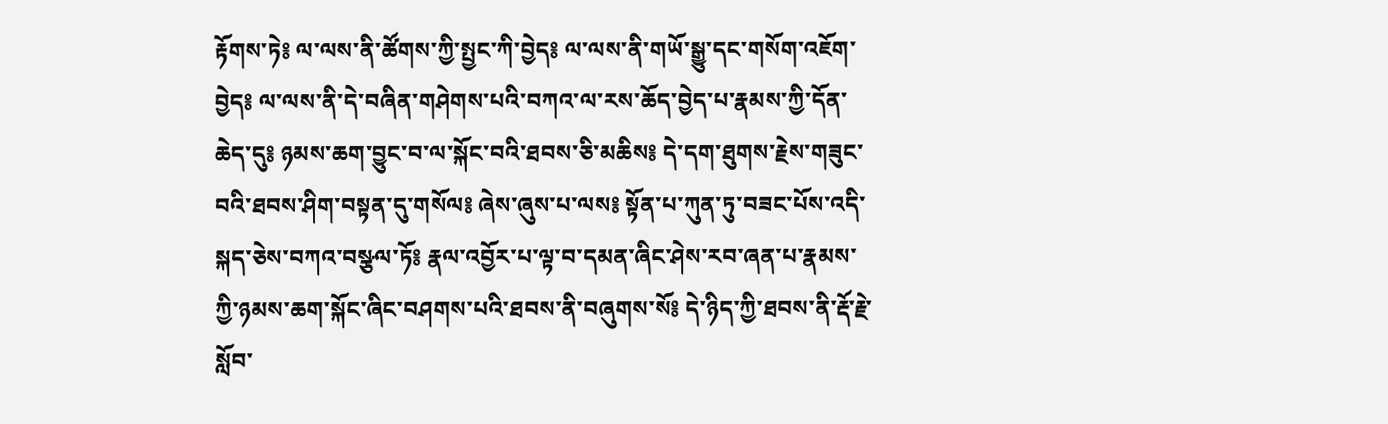རྟོགས་ཏེ༔ ལ་ལས་ནི་ཚོགས་ཀྱི་སྤྱང་ཀི་བྱེད༔ ལ་ལས་ནི་གཡོ་སྒྱུ་དང་གསོག་འཇོག་བྱེད༔ ལ་ལས་ནི་དེ་བཞིན་གཤེགས་པའི་བཀའ་ལ་རས་ཆོད་བྱེད་པ་རྣམས་ཀྱི་དོན་ཆེད་དུ༔ ཉམས་ཆག་བྱུང་བ་ལ་སྐོང་བའི་ཐབས་ཅི་མཆིས༔ དེ་དག་ཐུགས་རྗེས་གཟུང་བའི་ཐབས་ཤིག་བསྟན་དུ་གསོལ༔ ཞེས་ཞུས་པ་ལས༔ སྟོན་པ་ཀུན་ཏུ་བཟང་པོས་འདི་སྐད་ཅེས་བཀའ་བསྩལ་ཏོ༔ རྣལ་འབྱོར་པ་ལྟ་བ་དམན་ཞིང་ཤེས་རབ་ཞན་པ་རྣམས་ཀྱི་ཉམས་ཆག་སྐོང་ཞིང་བཤགས་པའི་ཐབས་ནི་བཞུགས་སོ༔ དེ་ཉིད་ཀྱི་ཐབས་ནི་རྡོ་རྗེ་སློབ་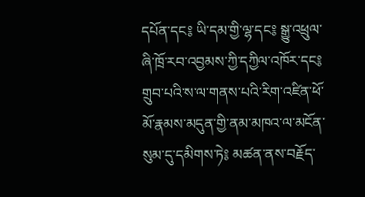དཔོན་དང༔ ཡི་དམ་གྱི་ལྷ་དང༔ སྒྱུ་འཕྲུལ་ཞི་ཁྲོ་རབ་འབྱམས་ཀྱི་དཀྱིལ་འཁོར་དང༔ གྲུབ་པའི་ས་ལ་གནས་པའི་རིག་འཛིན་ཕོ་མོ་རྣམས་མདུན་གྱི་ནམ་མཁའ་ལ་མངོན་སུམ་དུ་དམིགས་ཏེ༔ མཚན་ནས་བརྗོད་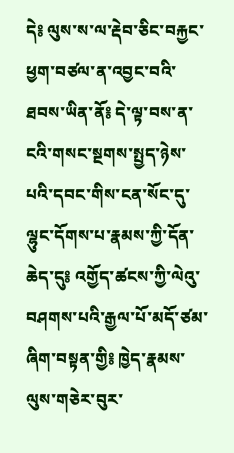དེ༔ ལུས་ས་ལ་རྡེབ་ཅིང་བརྐྱང་ཕྱག་བཙལ་ན་འབྱང་བའི་ཐབས་ཡིན་ནོ༔ དེ་ལྟ་བས་ན་ངའི་གསང་སྔགས་སྤྱད་ཉེས་པའི་དབང་གིས་ངན་སོང་དུ་ལྷུང་དོགས་པ་རྣམས་ཀྱི་དོན་ཆེད་དུ༔ འགྱོད་ཚངས་ཀྱི་ལེའུ་བཤགས་པའི་རྒྱལ་པོ་མདོ་ཙམ་ཞིག་བསྟན་གྱི༔ ཁྱེད་རྣམས་ལུས་གཅེར་བུར་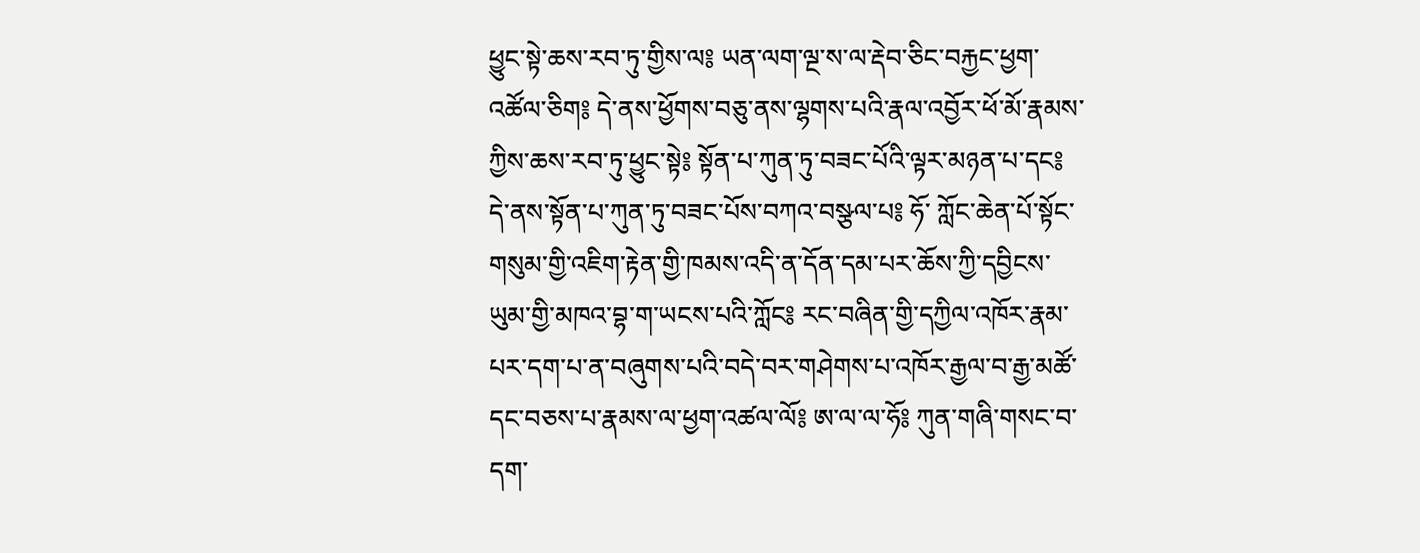ཕྱུང་སྟེ་ཆས་རབ་ཏུ་གྱིས་ལ༔ ཡན་ལག་ལྔ་ས་ལ་རྡེབ་ཅིང་བརྐྱང་ཕྱག་འཚོལ་ཅིག༔ དེ་ནས་ཕྱོགས་བཅུ་ནས་ལྷགས་པའི་རྣལ་འབྱོར་ཕོ་མོ་རྣམས་ཀྱིས་ཆས་རབ་ཏུ་ཕྱུང་སྟེ༔ སྟོན་པ་ཀུན་ཏུ་བཟང་པོའི་ལྟར་མཉན་པ་དང༔ དེ་ནས་སྟོན་པ་ཀུན་ཏུ་བཟང་པོས་བཀའ་བསྩལ་པ༔ ཧོ་ ཀློང་ཆེན་པོ་སྟོང་གསུམ་གྱི་འཇིག་རྟེན་གྱི་ཁམས་འདི་ན་དོན་དམ་པར་ཆོས་ཀྱི་དབྱིངས་ཡུམ་གྱི་མཁའ་བྷ་ག་ཡངས་པའི་ཀློང༔ རང་བཞིན་གྱི་དཀྱིལ་འཁོར་རྣམ་པར་དག་པ་ན་བཞུགས་པའི་བདེ་བར་གཤེགས་པ་འཁོར་རྒྱལ་བ་རྒྱ་མཚོ་དང་བཅས་པ་རྣམས་ལ་ཕྱག་འཚལ་ལོ༔ ཨ་ལ་ལ་ཧོ༔ ཀུན་གཞི་གསང་བ་དག་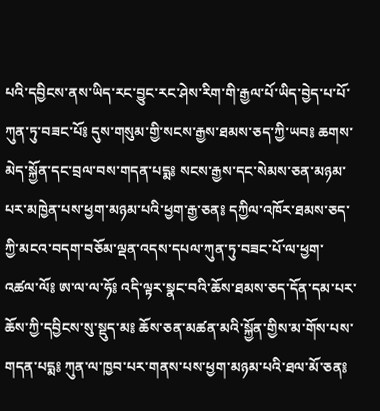པའི་དབྱིངས་ནས་ཡིད་རང་བྱུང་རང་ཤེས་རིག་གི་རྒྱལ་པོ་ཡིད་བྱེད་པ་པོ་ཀུན་ཏུ་བཟང་པོ༔ དུས་གསུམ་གྱི་སངས་རྒྱས་ཐམས་ཅད་ཀྱི་ཡབ༔ ཆགས་མེད་སྐྱོན་དང་བྲལ་བས་གདན་པདྨ༔ སངས་རྒྱས་དང་སེམས་ཅན་མཉམ་པར་མཁྱེན་པས་ཕྱག་མཉམ་པའི་ཕྱག་རྒྱ་ཅན༔ དཀྱིལ་འཁོར་ཐམས་ཅད་ཀྱི་མངའ་བདག་བཅོམ་ལྡན་འདས་དཔལ་ཀུན་ཏུ་བཟང་པོ་ལ་ཕྱག་འཚལ་ལོ༔ ཨ་ལ་ལ་ཧོ༔ འདི་ལྟར་སྣང་བའི་ཆོས་ཐམས་ཅད་དོན་དམ་པར་ཆོས་ཀྱི་དབྱིངས་སུ་སྡུད་མ༔ ཆོས་ཅན་མཚན་མའི་སྐྱོན་གྱིས་མ་གོས་པས་གདན་པདྨ༔ ཀུན་ལ་ཁྱབ་པར་གནས་པས་ཕྱག་མཉམ་པའི་ཐལ་མོ་ཅན༔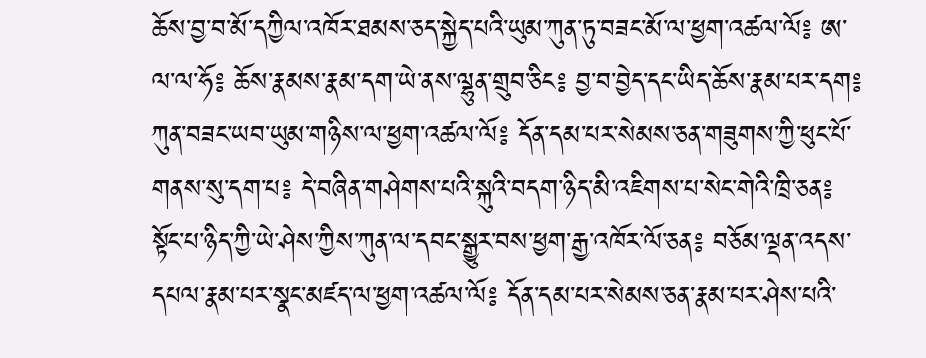ཆོས་བྱ་བ་མོ་དཀྱིལ་འཁོར་ཐམས་ཅད་སྐྱེད་པའི་ཡུམ་ཀུན་ཏུ་བཟང་མོ་ལ་ཕྱག་འཚལ་ལོ༔ ཨ་ལ་ལ་ཧོ༔ ཆོས་རྣམས་རྣམ་དག་ཡེ་ནས་ལྷུན་གྲུབ་ཅིང༔ བྱ་བ་བྱེད་དང་ཡིད་ཆོས་རྣམ་པར་དག༔ ཀུན་བཟང་ཡབ་ཡུམ་གཉིས་ལ་ཕྱག་འཚལ་ལོ༔ དོན་དམ་པར་སེམས་ཅན་གཟུགས་ཀྱི་ཕུང་པོ་གནས་སུ་དག་པ༔ དེ་བཞིན་གཤེགས་པའི་སྐུའི་བདག་ཉིད་མི་འཇིགས་པ་སེང་གེའི་ཁྲི་ཅན༔ སྟོང་པ་ཉིད་ཀྱི་ཡེ་ཤེས་ཀྱིས་ཀུན་ལ་དབང་སྒྱུར་བས་ཕྱག་རྒྱ་འཁོར་ལོ་ཅན༔ བཅོམ་ལྡན་འདས་དཔལ་རྣམ་པར་སྣང་མཛད་ལ་ཕྱག་འཚལ་ལོ༔ དོན་དམ་པར་སེམས་ཅན་རྣམ་པར་ཤེས་པའི་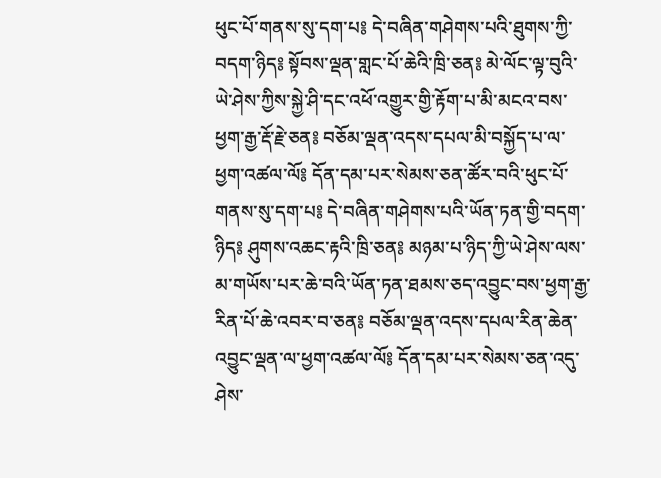ཕུང་པོ་གནས་སུ་དག་པ༔ དེ་བཞིན་གཤེགས་པའི་ཐུགས་ཀྱི་བདག་ཉིད༔ སྟོབས་ལྡན་གླང་པོ་ཆེའི་ཁྲི་ཅན༔ མེ་ལོང་ལྟ་བུའི་ཡེ་ཤེས་ཀྱིས་སྐྱེ་ཤི་དང་འཕོ་འགྱུར་གྱི་རྟོག་པ་མི་མངའ་བས་ཕྱག་རྒྱ་རྡོ་རྗེ་ཅན༔ བཅོམ་ལྡན་འདས་དཔལ་མི་བསྐྱོད་པ་ལ་ཕྱག་འཚལ་ལོ༔ དོན་དམ་པར་སེམས་ཅན་ཚོར་བའི་ཕུང་པོ་གནས་སུ་དག་པ༔ དེ་བཞིན་གཤེགས་པའི་ཡོན་ཏན་གྱི་བདག་ཉིད༔ ཤུགས་འཆང་རྟའི་ཁྲི་ཅན༔ མཉམ་པ་ཉིད་ཀྱི་ཡེ་ཤེས་ལས་མ་གཡོས་པར་ཆེ་བའི་ཡོན་ཏན་ཐམས་ཅད་འབྱུང་བས་ཕྱག་རྒྱ་རིན་པོ་ཆེ་འབར་བ་ཅན༔ བཅོམ་ལྡན་འདས་དཔལ་རིན་ཆེན་འབྱུང་ལྡན་ལ་ཕྱག་འཚལ་ལོ༔ དོན་དམ་པར་སེམས་ཅན་འདུ་ཤེས་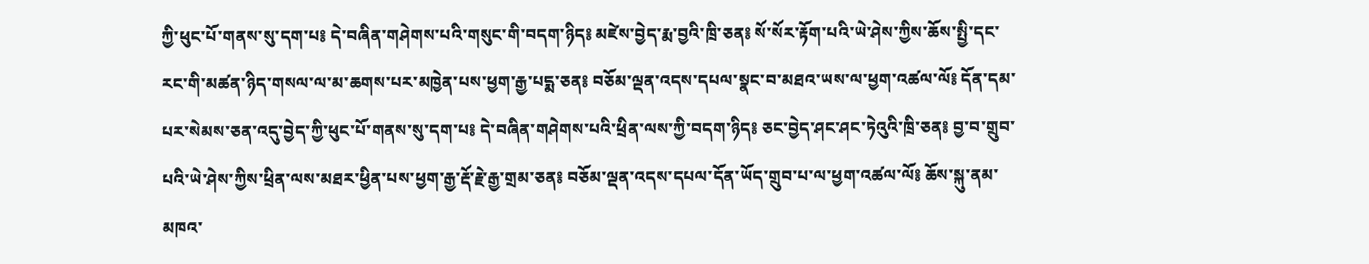ཀྱི་ཕུང་པོ་གནས་སུ་དག་པ༔ དེ་བཞིན་གཤེགས་པའི་གསུང་གི་བདག་ཉིད༔ མཛེས་བྱེད་རྨ་བྱའི་ཁྲི་ཅན༔ སོ་སོར་རྟོག་པའི་ཡེ་ཤེས་ཀྱིས་ཆོས་སྤྱི་དང་རང་གི་མཚན་ཉིད་གསལ་ལ་མ་ཆགས་པར་མཁྱེན་པས་ཕྱག་རྒྱ་པདྨ་ཅན༔ བཅོམ་ལྡན་འདས་དཔལ་སྣང་བ་མཐའ་ཡས་ལ་ཕྱག་འཚལ་ལོ༔ དོན་དམ་པར་སེམས་ཅན་འདུ་བྱེད་ཀྱི་ཕུང་པོ་གནས་སུ་དག་པ༔ དེ་བཞིན་གཤེགས་པའི་ཕྲིན་ལས་ཀྱི་བདག་ཉིད༔ ཅང་བྱེད་ཤང་ཤང་ཏེའུའི་ཁྲི་ཅན༔ བྱ་བ་གྲུབ་པའི་ཡེ་ཤེས་ཀྱིས་ཕྲིན་ལས་མཐར་ཕྱིན་པས་ཕྱག་རྒྱ་རྡོ་རྗེ་རྒྱ་གྲམ་ཅན༔ བཅོམ་ལྡན་འདས་དཔལ་དོན་ཡོད་གྲུབ་པ་ལ་ཕྱག་འཚལ་ལོ༔ ཆོས་སྐུ་ནམ་མཁའ་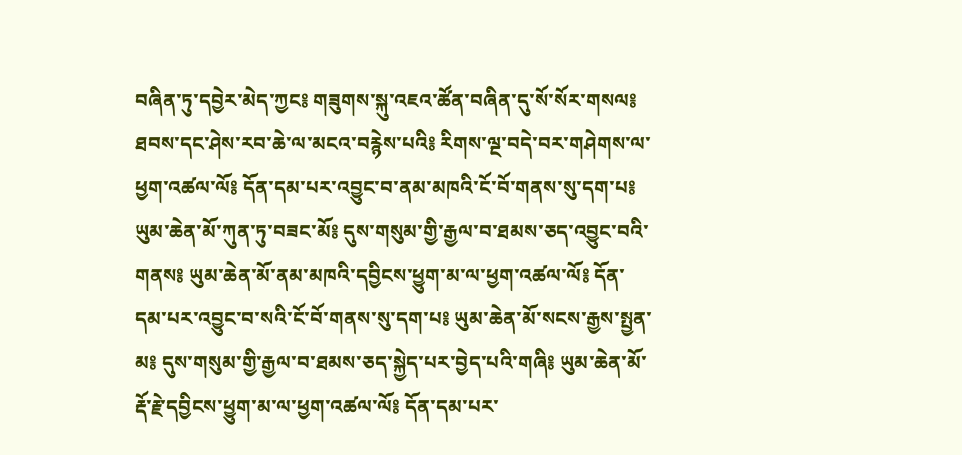བཞིན་ཏུ་དབྱེར་མེད་ཀྱང༔ གཟུགས་སྐུ་འཇའ་ཚོན་བཞིན་དུ་སོ་སོར་གསལ༔ ཐབས་དང་ཤེས་རབ་ཆེ་ལ་མངའ་བརྙེས་པའི༔ རིགས་ལྔ་བདེ་བར་གཤེགས་ལ་ཕྱག་འཚལ་ལོ༔ དོན་དམ་པར་འབྱུང་བ་ནམ་མཁའི་ངོ་བོ་གནས་སུ་དག་པ༔ ཡུམ་ཆེན་མོ་ཀུན་ཏུ་བཟང་མོ༔ དུས་གསུམ་གྱི་རྒྱལ་བ་ཐམས་ཅད་འབྱུང་བའི་གནས༔ ཡུམ་ཆེན་མོ་ནམ་མཁའི་དབྱིངས་ཕྱུག་མ་ལ་ཕྱག་འཚལ་ལོ༔ དོན་དམ་པར་འབྱུང་བ་སའི་ངོ་བོ་གནས་སུ་དག་པ༔ ཡུམ་ཆེན་མོ་སངས་རྒྱས་སྤྱན་མ༔ དུས་གསུམ་གྱི་རྒྱལ་བ་ཐམས་ཅད་སྐྱེད་པར་བྱེད་པའི་གཞི༔ ཡུམ་ཆེན་མོ་རྡོ་རྗེ་དབྱིངས་ཕྱུག་མ་ལ་ཕྱག་འཚལ་ལོ༔ དོན་དམ་པར་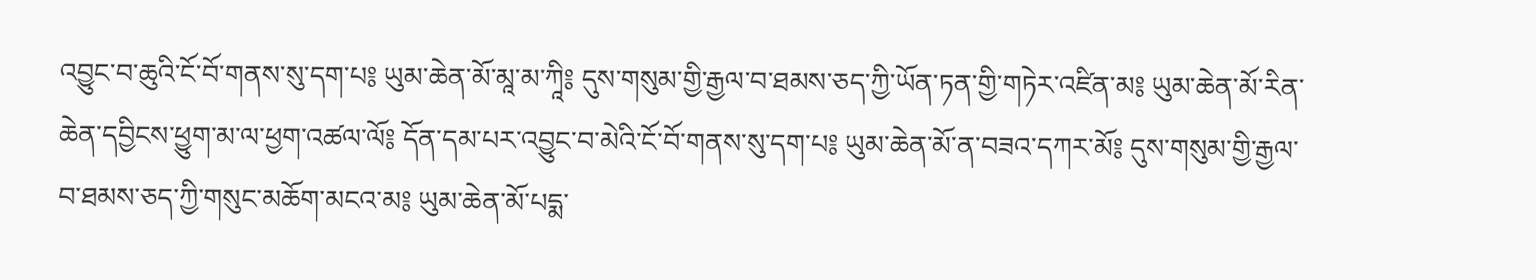འབྱུང་བ་ཆུའི་ངོ་བོ་གནས་སུ་དག་པ༔ ཡུམ་ཆེན་མོ་མཱ་མ་ཀཱི༔ དུས་གསུམ་གྱི་རྒྱལ་བ་ཐམས་ཅད་ཀྱི་ཡོན་ཏན་གྱི་གཏེར་འཛིན་མ༔ ཡུམ་ཆེན་མོ་རིན་ཆེན་དབྱིངས་ཕྱུག་མ་ལ་ཕྱག་འཚལ་ལོ༔ དོན་དམ་པར་འབྱུང་བ་མེའི་ངོ་བོ་གནས་སུ་དག་པ༔ ཡུམ་ཆེན་མོ་ན་བཟའ་དཀར་མོ༔ དུས་གསུམ་གྱི་རྒྱལ་བ་ཐམས་ཅད་ཀྱི་གསུང་མཆོག་མངའ་མ༔ ཡུམ་ཆེན་མོ་པདྨ་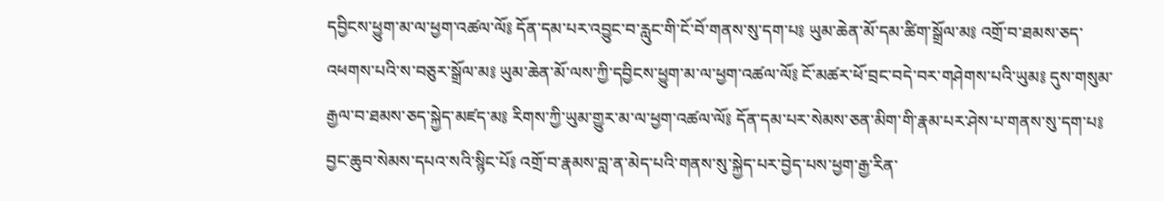དབྱིངས་ཕྱུག་མ་ལ་ཕྱག་འཚལ་ལོ༔ དོན་དམ་པར་འབྱུང་བ་རླུང་གི་ངོ་བོ་གནས་སུ་དག་པ༔ ཡུམ་ཆེན་མོ་དམ་ཚིག་སྒྲོལ་མ༔ འགྲོ་བ་ཐམས་ཅད་འཕགས་པའི་ས་བཅུར་སྒྲོལ་མ༔ ཡུམ་ཆེན་མོ་ལས་ཀྱི་དབྱིངས་ཕྱུག་མ་ལ་ཕྱག་འཚལ་ལོ༔ ངོ་མཚར་ཕོ་བྲང་བདེ་བར་གཤེགས་པའི་ཡུམ༔ དུས་གསུམ་རྒྱལ་བ་ཐམས་ཅད་སྐྱེད་མཛད་མ༔ རིགས་ཀྱི་ཡུམ་གྱུར་མ་ལ་ཕྱག་འཚལ་ལོ༔ དོན་དམ་པར་སེམས་ཅན་མིག་གི་རྣམ་པར་ཤེས་པ་གནས་སུ་དག་པ༔ བྱང་ཆུབ་སེམས་དཔའ་སའི་སྙིང་པོ༔ འགྲོ་བ་རྣམས་བླ་ན་མེད་པའི་གནས་སུ་སྐྱེད་པར་བྱེད་པས་ཕྱག་རྒྱ་རིན་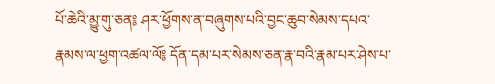པོ་ཆེའི་མྱུ་གུ་ཅན༔ ཤར་ཕྱོགས་ན་བཞུགས་པའི་བྱང་ཆུབ་སེམས་དཔའ་རྣམས་ལ་ཕྱག་འཚལ་ལོ༔ དོན་དམ་པར་སེམས་ཅན་རྣ་བའི་རྣམ་པར་ཤེས་པ་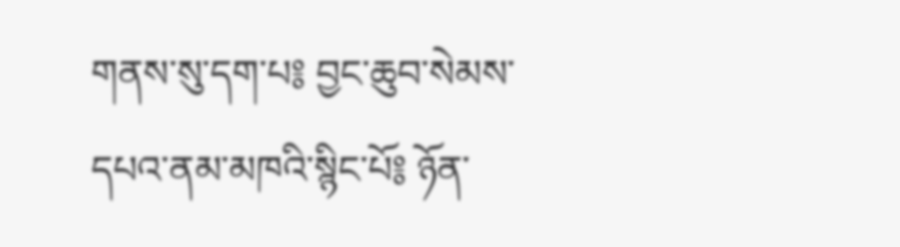གནས་སུ་དག་པ༔ བྱང་ཆུབ་སེམས་དཔའ་ནམ་མཁའི་སྙིང་པོ༔ ཉོན་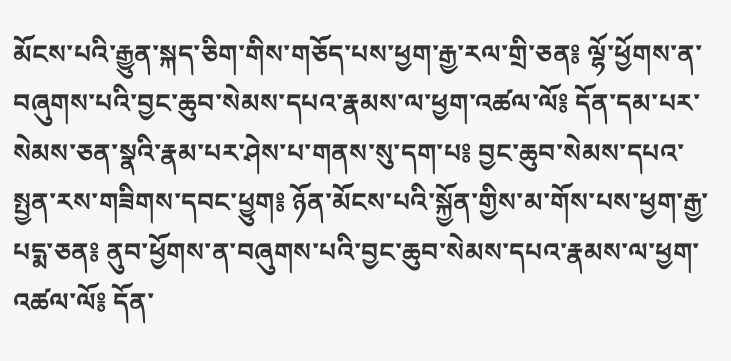མོངས་པའི་རྒྱུན་སྐད་ཅིག་གིས་གཅོད་པས་ཕྱག་རྒྱ་རལ་གྲི་ཅན༔ ལྷོ་ཕྱོགས་ན་བཞུགས་པའི་བྱང་ཆུབ་སེམས་དཔའ་རྣམས་ལ་ཕྱག་འཚལ་ལོ༔ དོན་དམ་པར་སེམས་ཅན་སྣའི་རྣམ་པར་ཤེས་པ་གནས་སུ་དག་པ༔ བྱང་ཆུབ་སེམས་དཔའ་སྤྱན་རས་གཟིགས་དབང་ཕྱུག༔ ཉོན་མོངས་པའི་སྐྱོན་གྱིས་མ་གོས་པས་ཕྱག་རྒྱ་པདྨ་ཅན༔ ནུབ་ཕྱོགས་ན་བཞུགས་པའི་བྱང་ཆུབ་སེམས་དཔའ་རྣམས་ལ་ཕྱག་འཚལ་ལོ༔ དོན་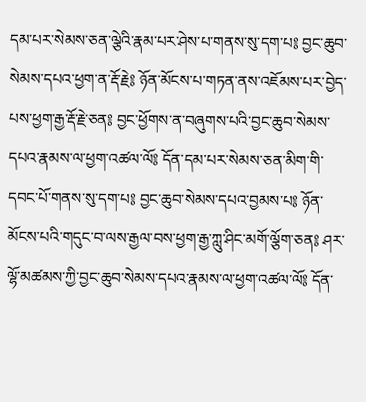དམ་པར་སེམས་ཅན་ལྕེའི་རྣམ་པར་ཤེས་པ་གནས་སུ་དག་པ༔ བྱང་ཆུབ་སེམས་དཔའ་ཕྱག་ན་རྡོ་རྗེ༔ ཉོན་མོངས་པ་གཏན་ནས་འཇོམས་པར་བྱེད་པས་ཕྱག་རྒྱ་རྡོ་རྗེ་ཅན༔ བྱང་ཕྱོགས་ན་བཞུགས་པའི་བྱང་ཆུབ་སེམས་དཔའ་རྣམས་ལ་ཕྱག་འཚལ་ལོ༔ དོན་དམ་པར་སེམས་ཅན་མིག་གི་དབང་པོ་གནས་སུ་དག་པ༔ བྱང་ཆུབ་སེམས་དཔའ་བྱམས་པ༔ ཉོན་མོངས་པའི་གདུང་བ་ལས་རྒྱལ་བས་ཕྱག་རྒྱ་ཀླུ་ཤིང་མགོ་ལྕོག་ཅན༔ ཤར་ལྷོ་མཚམས་ཀྱི་བྱང་ཆུབ་སེམས་དཔའ་རྣམས་ལ་ཕྱག་འཚལ་ལོ༔ དོན་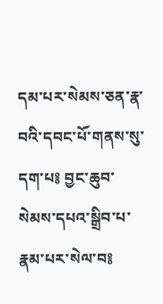དམ་པར་སེམས་ཅན་རྣ་བའི་དབང་པོ་གནས་སུ་དག་པ༔ བྱང་ཆུབ་སེམས་དཔའ་སྒྲིབ་པ་རྣམ་པར་སེལ་བ༔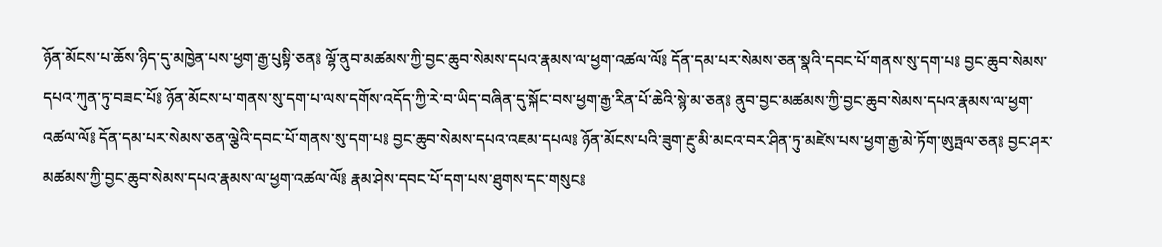ཉོན་མོངས་པ་ཆོས་ཉིད་དུ་མཁྱེན་པས་ཕྱག་རྒྱ་པུསྟི་ཅན༔ ལྷོ་ནུབ་མཚམས་ཀྱི་བྱང་ཆུབ་སེམས་དཔའ་རྣམས་ལ་ཕྱག་འཚལ་ལོ༔ དོན་དམ་པར་སེམས་ཅན་སྣའི་དབང་པོ་གནས་སུ་དག་པ༔ བྱང་ཆུབ་སེམས་དཔའ་ཀུན་ཏུ་བཟང་པོ༔ ཉོན་མོངས་པ་གནས་སུ་དག་པ་ལས་དགོས་འདོད་ཀྱི་རེ་བ་ཡིད་བཞིན་དུ་སྐོང་བས་ཕྱག་རྒྱ་རིན་པོ་ཆེའི་སྙེ་མ་ཅན༔ ནུབ་བྱང་མཚམས་ཀྱི་བྱང་ཆུབ་སེམས་དཔའ་རྣམས་ལ་ཕྱག་འཚལ་ལོ༔ དོན་དམ་པར་སེམས་ཅན་ལྕེའི་དབང་པོ་གནས་སུ་དག་པ༔ བྱང་ཆུབ་སེམས་དཔའ་འཇམ་དཔལ༔ ཉོན་མོངས་པའི་ཟུག་རྔུ་མི་མངའ་བར་ཤིན་ཏུ་མཛེས་པས་ཕྱག་རྒྱ་མེ་ཏོག་ཨུཏྤལ་ཅན༔ བྱང་ཤར་མཚམས་ཀྱི་བྱང་ཆུབ་སེམས་དཔའ་རྣམས་ལ་ཕྱག་འཚལ་ལོ༔ རྣམ་ཤེས་དབང་པོ་དག་པས་ཐུགས་དང་གསུང༔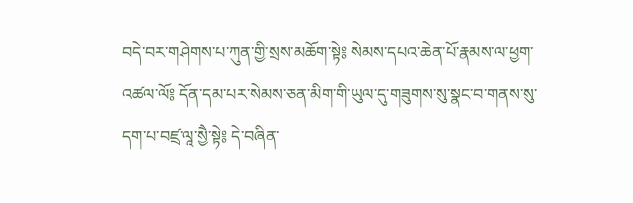བདེ་བར་གཤེགས་པ་ཀུན་གྱི་སྲས་མཆོག་སྟེ༔ སེམས་དཔའ་ཆེན་པོ་རྣམས་ལ་ཕྱག་འཚལ་ལོ༔ དོན་དམ་པར་སེམས་ཅན་མིག་གི་ཡུལ་དུ་གཟུགས་སུ་སྣང་བ་གནས་སུ་དག་པ་བཛྲ་ལཱ་སྱཻ་སྟེ༔ དེ་བཞིན་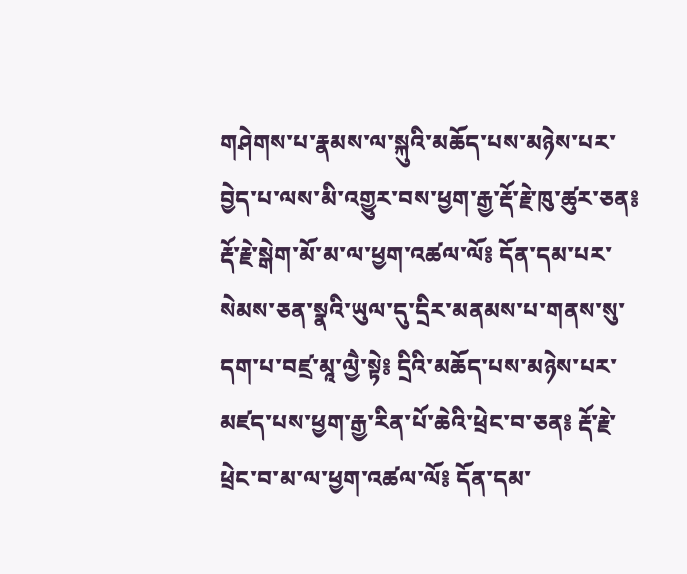གཤེགས་པ་རྣམས་ལ་སྐུའི་མཆོད་པས་མཉེས་པར་བྱེད་པ་ལས་མི་འགྱུར་བས་ཕྱག་རྒྱ་རྡོ་རྗེ་ཁུ་ཚུར་ཅན༔ རྡོ་རྗེ་སྒེག་མོ་མ་ལ་ཕྱག་འཚལ་ལོ༔ དོན་དམ་པར་སེམས་ཅན་སྣའི་ཡུལ་དུ་དྲིར་མནམས་པ་གནས་སུ་དག་པ་བཛྲ་མཱ་ལྱཻ་སྟེ༔ དྲིའི་མཆོད་པས་མཉེས་པར་མཛད་པས་ཕྱག་རྒྱ་རིན་པོ་ཆེའི་ཕྲེང་བ་ཅན༔ རྡོ་རྗེ་ཕྲེང་བ་མ་ལ་ཕྱག་འཚལ་ལོ༔ དོན་དམ་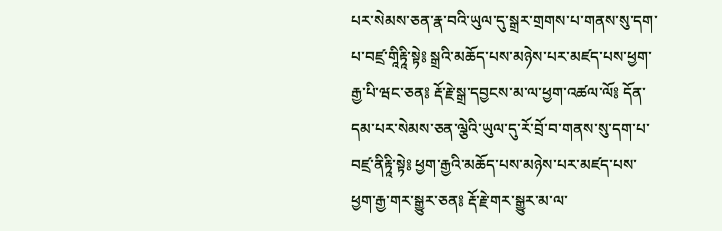པར་སེམས་ཅན་རྣ་བའི་ཡུལ་དུ་སྒྲར་གྲགས་པ་གནས་སུ་དག་པ་བཛྲ་གཱིརྟཱི་སྟེ༔ སྒྲའི་མཆོད་པས་མཉེས་པར་མཛད་པས་ཕྱག་རྒྱ་པི་ཝང་ཅན༔ རྡོ་རྗེ་སྒྲ་དབྱངས་མ་ལ་ཕྱག་འཚལ་ལོ༔ དོན་དམ་པར་སེམས་ཅན་ལྕེའི་ཡུལ་དུ་རོ་བྲོ་བ་གནས་སུ་དག་པ་བཛྲ་ནིརྟཱི་སྟེ༔ ཕྱག་རྒྱའི་མཆོད་པས་མཉེས་པར་མཛད་པས་ཕྱག་རྒྱ་གར་སྒྱུར་ཅན༔ རྡོ་རྗེ་གར་སྒྱུར་མ་ལ་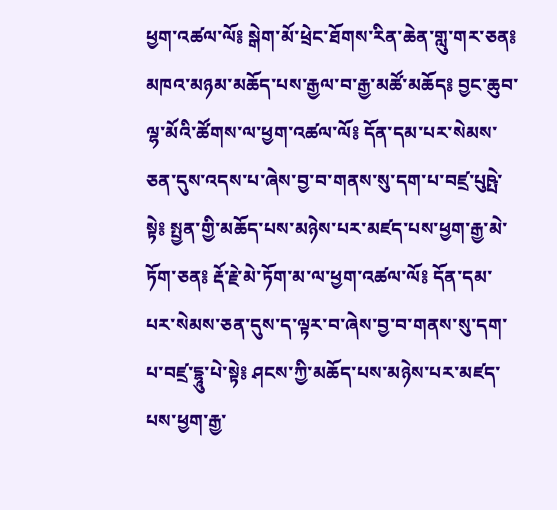ཕྱག་འཚལ་ལོ༔ སྒེག་མོ་ཕྲེང་ཐོགས་རིན་ཆེན་གླུ་གར་ཅན༔ མཁའ་མཉམ་མཆོད་པས་རྒྱལ་བ་རྒྱ་མཚོ་མཆོད༔ བྱང་ཆུབ་ལྷ་མོའི་ཚོགས་ལ་ཕྱག་འཚལ་ལོ༔ དོན་དམ་པར་སེམས་ཅན་དུས་འདས་པ་ཞེས་བྱ་བ་གནས་སུ་དག་པ་བཛྲ་པུཥྤེ་སྟེ༔ སྤྱན་གྱི་མཆོད་པས་མཉེས་པར་མཛད་པས་ཕྱག་རྒྱ་མེ་ཏོག་ཅན༔ རྡོ་རྗེ་མེ་ཏོག་མ་ལ་ཕྱག་འཚལ་ལོ༔ དོན་དམ་པར་སེམས་ཅན་དུས་ད་ལྟར་བ་ཞེས་བྱ་བ་གནས་སུ་དག་པ་བཛྲ་དྷཱུ་པེ་སྟེ༔ ཤངས་ཀྱི་མཆོད་པས་མཉེས་པར་མཛད་པས་ཕྱག་རྒྱ་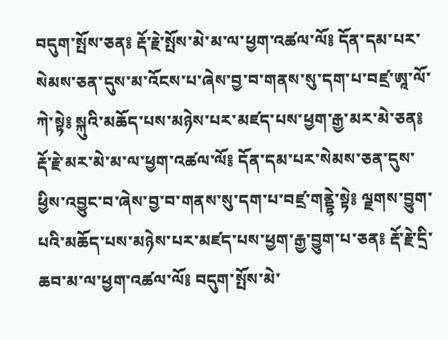བདུག་སྤོས་ཅན༔ རྡོ་རྗེ་སྤོས་མེ་མ་ལ་ཕྱག་འཚལ་ལོ༔ དོན་དམ་པར་སེམས་ཅན་དུས་མ་འོངས་པ་ཞེས་བྱ་བ་གནས་སུ་དག་པ་བཛྲ་ཨཱ་ལོ་ཀེ་སྟེ༔ སྐུའི་མཆོད་པས་མཉེས་པར་མཛད་པས་ཕྱག་རྒྱ་མར་མེ་ཅན༔ རྡོ་རྗེ་མར་མེ་མ་ལ་ཕྱག་འཚལ་ལོ༔ དོན་དམ་པར་སེམས་ཅན་དུས་ཕྱིས་འབྱུང་བ་ཞེས་བྱ་བ་གནས་སུ་དག་པ་བཛྲ་གནྡྷེ་སྟེ༔ ལྗགས་བྱུག་པའི་མཆོད་པས་མཉེས་པར་མཛད་པས་ཕྱག་རྒྱ་བྱུག་པ་ཅན༔ རྡོ་རྗེ་དྲི་ཆབ་མ་ལ་ཕྱག་འཚལ་ལོ༔ བདུག་སྤོས་མེ་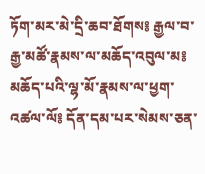ཏོག་མར་མེ་དྲི་ཆབ་ཐོགས༔ རྒྱལ་བ་རྒྱ་མཚོ་རྣམས་ལ་མཆོད་འབུལ་མ༔ མཆོད་པའི་ལྷ་མོ་རྣམས་ལ་ཕྱག་འཚལ་ལོ༔ དོན་དམ་པར་སེམས་ཅན་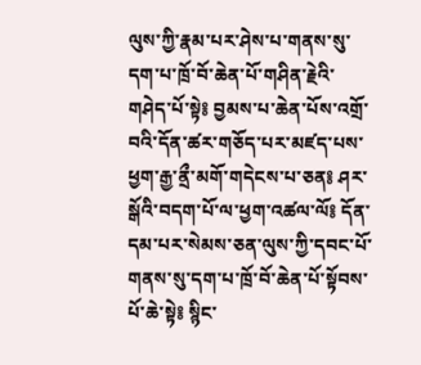ལུས་ཀྱི་རྣམ་པར་ཤེས་པ་གནས་སུ་དག་པ་ཁྲོ་བོ་ཆེན་པོ་གཤིན་རྗེའི་གཤེད་པོ་སྟེ༔ བྱམས་པ་ཆེན་པོས་འགྲོ་བའི་དོན་ཚར་གཅོད་པར་མཛད་པས་ཕྱག་རྒྱ་ནྲྀ་མགོ་གདེངས་པ་ཅན༔ ཤར་སྒོའི་བདག་པོ་ལ་ཕྱག་འཚལ་ལོ༔ དོན་དམ་པར་སེམས་ཅན་ལུས་ཀྱི་དབང་པོ་གནས་སུ་དག་པ་ཁྲོ་བོ་ཆེན་པོ་སྟོབས་པོ་ཆེ་སྟེ༔ སྙིང་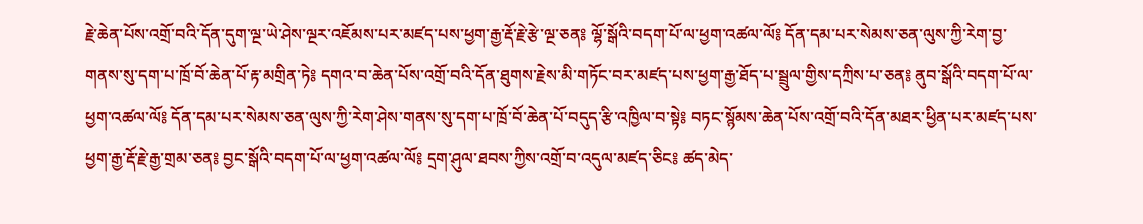རྗེ་ཆེན་པོས་འགྲོ་བའི་དོན་དུག་ལྔ་ཡེ་ཤེས་ལྔར་འཇོམས་པར་མཛད་པས་ཕྱག་རྒྱ་རྡོ་རྗེ་རྩེ་ལྔ་ཅན༔ ལྷོ་སྒོའི་བདག་པོ་ལ་ཕྱག་འཚལ་ལོ༔ དོན་དམ་པར་སེམས་ཅན་ལུས་ཀྱི་རེག་བྱ་གནས་སུ་དག་པ་ཁྲོ་བོ་ཆེན་པོ་རྟ་མགྲིན་ཏེ༔ དགའ་བ་ཆེན་པོས་འགྲོ་བའི་དོན་ཐུགས་རྗེས་མི་གཏོང་བར་མཛད་པས་ཕྱག་རྒྱ་ཐོད་པ་སྦྲུལ་གྱིས་དཀྲིས་པ་ཅན༔ ནུབ་སྒོའི་བདག་པོ་ལ་ཕྱག་འཚལ་ལོ༔ དོན་དམ་པར་སེམས་ཅན་ལུས་ཀྱི་རེག་ཤེས་གནས་སུ་དག་པ་ཁྲོ་བོ་ཆེན་པོ་བདུད་རྩི་འཁྱིལ་བ་སྟེ༔ བཏང་སྙོམས་ཆེན་པོས་འགྲོ་བའི་དོན་མཐར་ཕྱིན་པར་མཛད་པས་ཕྱག་རྒྱ་རྡོ་རྗེ་རྒྱ་གྲམ་ཅན༔ བྱང་སྒོའི་བདག་པོ་ལ་ཕྱག་འཚལ་ལོ༔ དྲག་ཤུལ་ཐབས་ཀྱིས་འགྲོ་བ་འདུལ་མཛད་ཅིང༔ ཚད་མེད་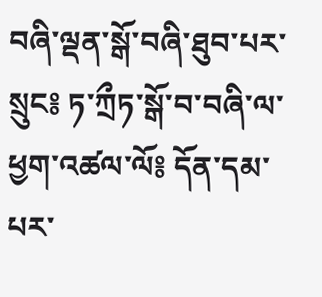བཞི་ལྡན་སྒོ་བཞི་ཐུབ་པར་སྲུང༔ ཏ་ཀྲྀཏ་སྒོ་བ་བཞི་ལ་ཕྱག་འཚལ་ལོ༔ དོན་དམ་པར་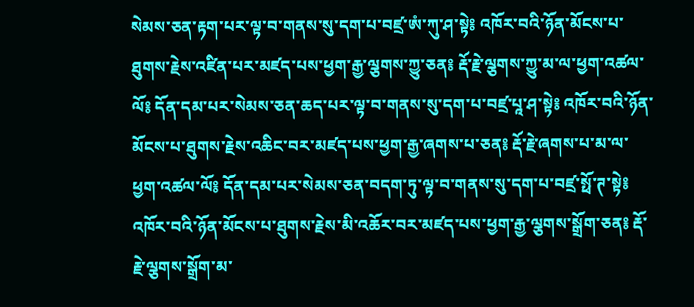སེམས་ཅན་རྟག་པར་ལྟ་བ་གནས་སུ་དག་པ་བཛྲ་ཨཾ་ཀུ་ཤ་སྟེ༔ འཁོར་བའི་ཉོན་མོངས་པ་ཐུགས་རྗེས་འཛིན་པར་མཛད་པས་ཕྱག་རྒྱ་ལྕགས་ཀྱུ་ཅན༔ རྡོ་རྗེ་ལྕགས་ཀྱུ་མ་ལ་ཕྱག་འཚལ་ལོ༔ དོན་དམ་པར་སེམས་ཅན་ཆད་པར་ལྟ་བ་གནས་སུ་དག་པ་བཛྲ་པཱ་ཤ་སྟེ༔ འཁོར་བའི་ཉོན་མོངས་པ་ཐུགས་རྗེས་འཆིང་བར་མཛད་པས་ཕྱག་རྒྱ་ཞགས་པ་ཅན༔ རྡོ་རྗེ་ཞགས་པ་མ་ལ་ཕྱག་འཚལ་ལོ༔ དོན་དམ་པར་སེམས་ཅན་བདག་ཏུ་ལྟ་བ་གནས་སུ་དག་པ་བཛྲ་སྥོ་ཊ་སྟེ༔ འཁོར་བའི་ཉོན་མོངས་པ་ཐུགས་རྗེས་མི་འཆོར་བར་མཛད་པས་ཕྱག་རྒྱ་ལྕགས་སྒྲོག་ཅན༔ རྡོ་རྗེ་ལྕགས་སྒྲོག་མ་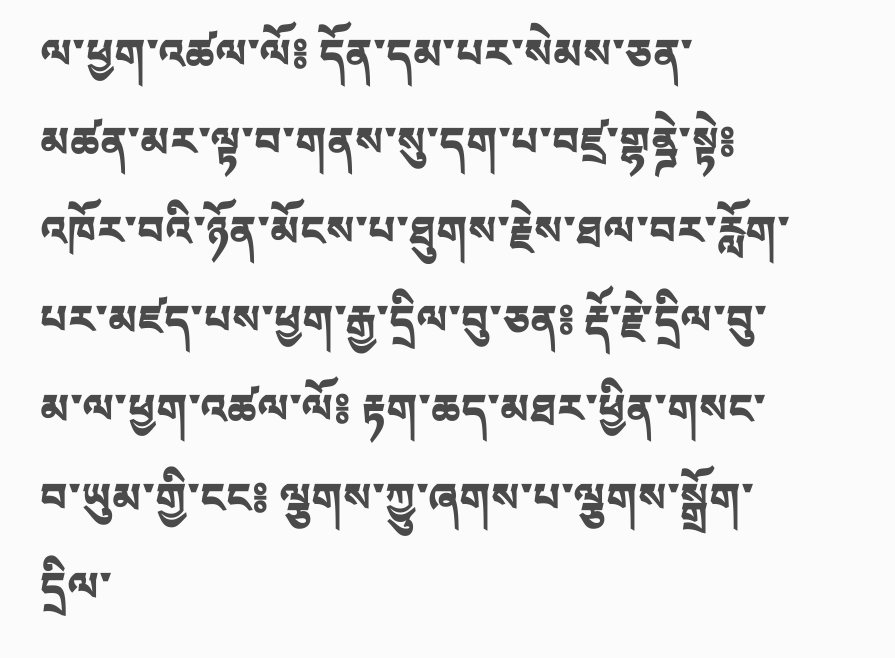ལ་ཕྱག་འཚལ་ལོ༔ དོན་དམ་པར་སེམས་ཅན་མཚན་མར་ལྟ་བ་གནས་སུ་དག་པ་བཛྲ་གྷནྜེ་སྟེ༔ འཁོར་བའི་ཉོན་མོངས་པ་ཐུགས་རྗེས་ཐལ་བར་རློག་པར་མཛད་པས་ཕྱག་རྒྱ་དྲིལ་བུ་ཅན༔ རྡོ་རྗེ་དྲིལ་བུ་མ་ལ་ཕྱག་འཚལ་ལོ༔ རྟག་ཆད་མཐར་ཕྱིན་གསང་བ་ཡུམ་གྱི་ངང༔ ལྕགས་ཀྱུ་ཞགས་པ་ལྕགས་སྒྲོག་དྲིལ་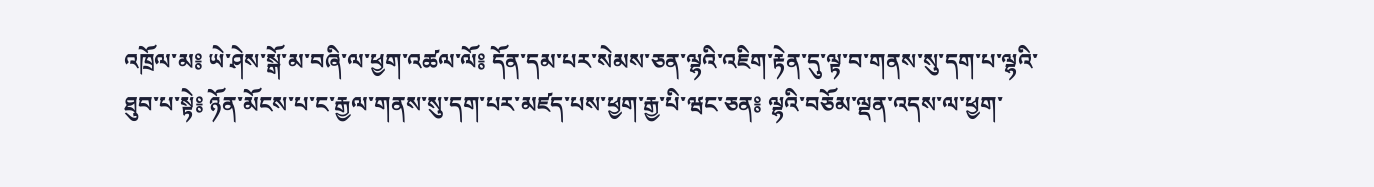འཁྲོལ་མ༔ ཡེ་ཤེས་སྒོ་མ་བཞི་ལ་ཕྱག་འཚལ་ལོ༔ དོན་དམ་པར་སེམས་ཅན་ལྷའི་འཇིག་རྟེན་དུ་ལྟ་བ་གནས་སུ་དག་པ་ལྷའི་ཐུབ་པ་སྟེ༔ ཉོན་མོངས་པ་ང་རྒྱལ་གནས་སུ་དག་པར་མཛད་པས་ཕྱག་རྒྱ་པི་ཝང་ཅན༔ ལྷའི་བཅོམ་ལྡན་འདས་ལ་ཕྱག་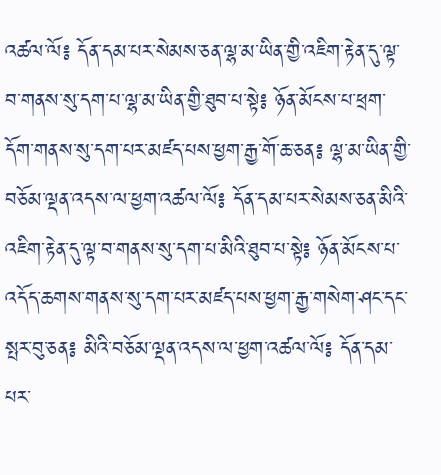འཚལ་ལོ༔ དོན་དམ་པར་སེམས་ཅན་ལྷ་མ་ཡིན་གྱི་འཇིག་རྟེན་དུ་ལྟ་བ་གནས་སུ་དག་པ་ལྷ་མ་ཡིན་གྱི་ཐུབ་པ་སྟེ༔ ཉོན་མོངས་པ་ཕྲག་དོག་གནས་སུ་དག་པར་མཛད་པས་ཕྱག་རྒྱ་གོ་ཆ་ཅན༔ ལྷ་མ་ཡིན་གྱི་བཅོམ་ལྡན་འདས་ལ་ཕྱག་འཚལ་ལོ༔ དོན་དམ་པར་སེམས་ཅན་མིའི་འཇིག་རྟེན་དུ་ལྟ་བ་གནས་སུ་དག་པ་མིའི་ཐུབ་པ་སྟེ༔ ཉོན་མོངས་པ་འདོད་ཆགས་གནས་སུ་དག་པར་མཛད་པས་ཕྱག་རྒྱ་གསེག་ཤང་དང་སྤར་བུ་ཅན༔ མིའི་བཅོམ་ལྡན་འདས་ལ་ཕྱག་འཚལ་ལོ༔ དོན་དམ་པར་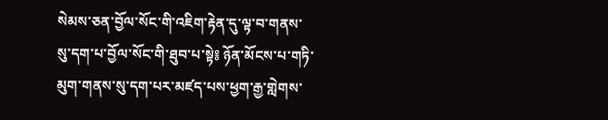སེམས་ཅན་བྱོལ་སོང་གི་འཇིག་རྟེན་དུ་ལྟ་བ་གནས་སུ་དག་པ་བྱོལ་སོང་གི་ཐུབ་པ་སྟེ༔ ཉོན་མོངས་པ་གཏི་མུག་གནས་སུ་དག་པར་མཛད་པས་ཕྱག་རྒྱ་གླེགས་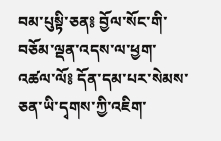བམ་པུསྟི་ཅན༔ བྱོལ་སོང་གི་བཅོམ་ལྡན་འདས་ལ་ཕྱག་འཚལ་ལོ༔ དོན་དམ་པར་སེམས་ཅན་ཡི་དྭགས་ཀྱི་འཇིག་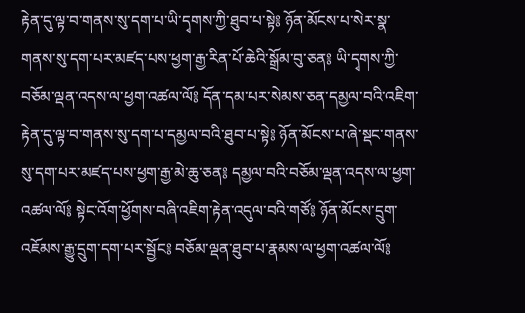རྟེན་དུ་ལྟ་བ་གནས་སུ་དག་པ་ཡི་དྭགས་ཀྱི་ཐུབ་པ་སྟེ༔ ཉོན་མོངས་པ་སེར་སྣ་གནས་སུ་དག་པར་མཛད་པས་ཕྱག་རྒྱ་རིན་པོ་ཆེའི་སྒྲོམ་བུ་ཅན༔ ཡི་དྭགས་ཀྱི་བཅོམ་ལྡན་འདས་ལ་ཕྱག་འཚལ་ལོ༔ དོན་དམ་པར་སེམས་ཅན་དམྱལ་བའི་འཇིག་རྟེན་དུ་ལྟ་བ་གནས་སུ་དག་པ་དམྱལ་བའི་ཐུབ་པ་སྟེ༔ ཉོན་མོངས་པ་ཞེ་སྡང་གནས་སུ་དག་པར་མཛད་པས་ཕྱག་རྒྱ་མེ་ཆུ་ཅན༔ དམྱལ་བའི་བཅོམ་ལྡན་འདས་ལ་ཕྱག་འཚལ་ལོ༔ སྟེང་འོག་ཕྱོགས་བཞི་འཇིག་རྟེན་འདུལ་བའི་གཙོ༔ ཉོན་མོངས་དྲུག་འཇོམས་རྒྱུ་དྲུག་དག་པར་སྦྱོང༔ བཅོམ་ལྡན་ཐུབ་པ་རྣམས་ལ་ཕྱག་འཚལ་ལོ༔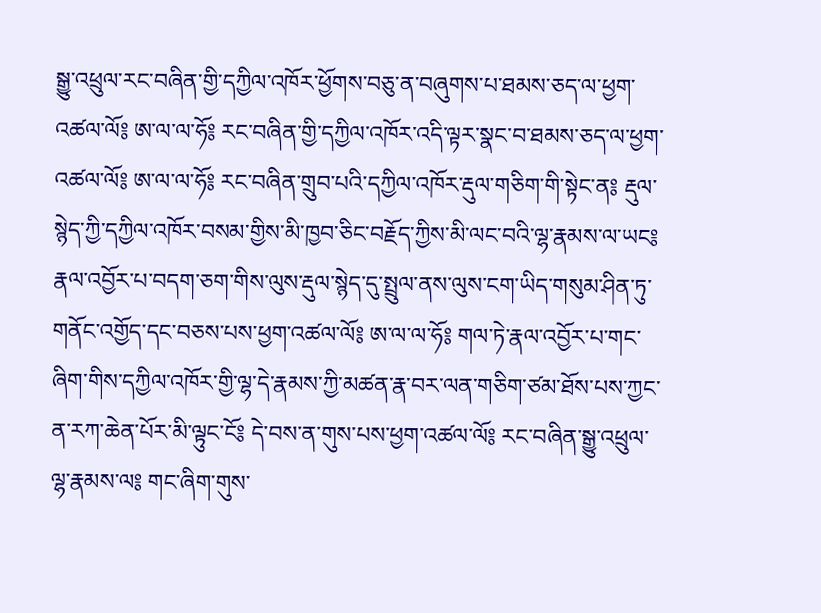སྒྱུ་འཕྲུལ་རང་བཞིན་གྱི་དཀྱིལ་འཁོར་ཕྱོགས་བཅུ་ན་བཞུགས་པ་ཐམས་ཅད་ལ་ཕྱག་འཚལ་ལོ༔ ཨ་ལ་ལ་ཧོ༔ རང་བཞིན་གྱི་དཀྱིལ་འཁོར་འདི་ལྟར་སྣང་བ་ཐམས་ཅད་ལ་ཕྱག་འཚལ་ལོ༔ ཨ་ལ་ལ་ཧོ༔ རང་བཞིན་གྲུབ་པའི་དཀྱིལ་འཁོར་རྡུལ་གཅིག་གི་སྟེང་ན༔ རྡུལ་སྙེད་ཀྱི་དཀྱིལ་འཁོར་བསམ་གྱིས་མི་ཁྱབ་ཅིང་བརྗོད་ཀྱིས་མི་ལང་བའི་ལྷ་རྣམས་ལ་ཡང༔ རྣལ་འབྱོར་པ་བདག་ཅག་གིས་ལུས་རྡུལ་སྙེད་དུ་སྤྲུལ་ནས་ལུས་ངག་ཡིད་གསུམ་ཤིན་ཏུ་གནོང་འགྱོད་དང་བཅས་པས་ཕྱག་འཚལ་ལོ༔ ཨ་ལ་ལ་ཧོ༔ གལ་ཏེ་རྣལ་འབྱོར་པ་གང་ཞིག་གིས་དཀྱིལ་འཁོར་གྱི་ལྷ་དེ་རྣམས་ཀྱི་མཚན་རྣ་བར་ལན་གཅིག་ཙམ་ཐོས་པས་ཀྱང་ན་རཀ་ཆེན་པོར་མི་ལྟུང་ངོ༔ དེ་བས་ན་གུས་པས་ཕྱག་འཚལ་ལོ༔ རང་བཞིན་སྒྱུ་འཕྲུལ་ལྷ་རྣམས་ལ༔ གང་ཞིག་གུས་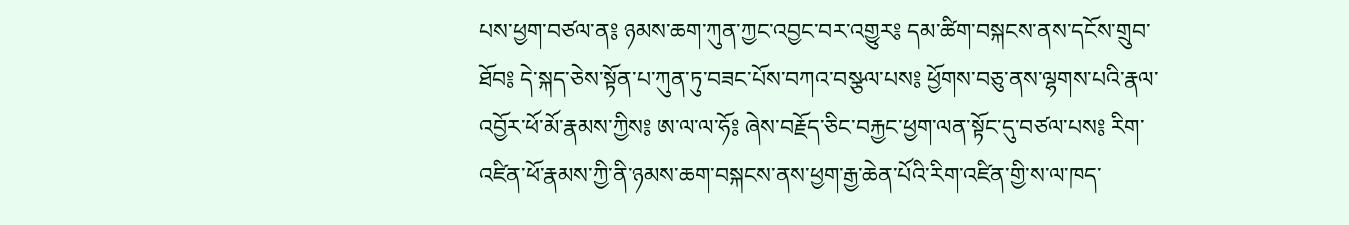པས་ཕྱག་བཙལ་ན༔ ཉམས་ཆག་ཀུན་ཀྱང་འབྱང་བར་འགྱུར༔ དམ་ཚིག་བསྐངས་ནས་དངོས་གྲུབ་ཐོབ༔ དེ་སྐད་ཅེས་སྟོན་པ་ཀུན་ཏུ་བཟང་པོས་བཀའ་བསྩལ་པས༔ ཕྱོགས་བཅུ་ནས་ལྷགས་པའི་རྣལ་འབྱོར་ཕོ་མོ་རྣམས་ཀྱིས༔ ཨ་ལ་ལ་ཧོ༔ ཞེས་བརྗོད་ཅིང་བརྐྱང་ཕྱག་ལན་སྟོང་དུ་བཙལ་པས༔ རིག་འཛིན་ཕོ་རྣམས་ཀྱི་ནི་ཉམས་ཆག་བསྐངས་ནས་ཕྱག་རྒྱ་ཆེན་པོའི་རིག་འཛིན་གྱི་ས་ལ་ཁད་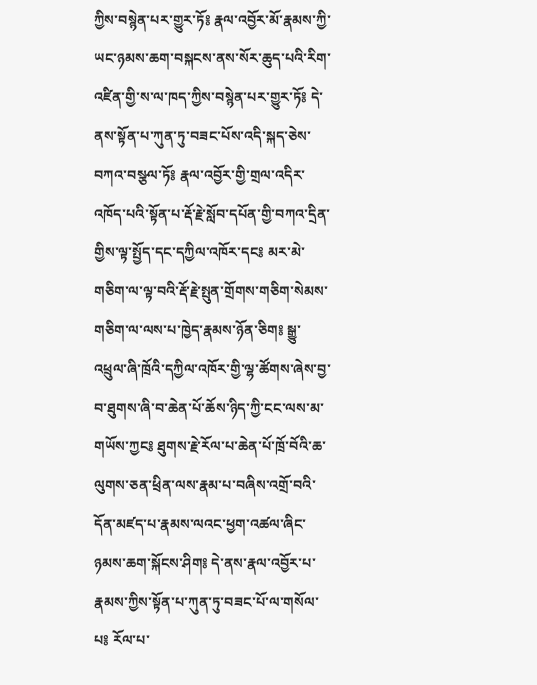ཀྱིས་བསྙེན་པར་གྱུར་ཏོ༔ རྣལ་འབྱོར་མོ་རྣམས་ཀྱི་ཡང་ཉམས་ཆག་བསྐངས་ནས་སོར་ཆུད་པའི་རིག་འཛིན་གྱི་ས་ལ་ཁད་ཀྱིས་བསྙེན་པར་གྱུར་ཏོ༔ དེ་ནས་སྟོན་པ་ཀུན་ཏུ་བཟང་པོས་འདི་སྐད་ཅེས་བཀའ་བསྩལ་ཏོ༔ རྣལ་འབྱོར་གྱི་གྲལ་འདིར་འཁོད་པའི་སྟོན་པ་རྡོ་རྗེ་སློབ་དཔོན་གྱི་བཀའ་དྲིན་གྱིས་ལྟ་སྤྱོད་དང་དཀྱིལ་འཁོར་དང༔ མར་མེ་གཅིག་ལ་ལྟ་བའི་རྡོ་རྗེ་སྤུན་གྲོགས་གཅིག་སེམས་གཅིག་ལ་ལས་པ་ཁྱེད་རྣམས་ཉོན་ཅིག༔ སྒྱུ་འཕྲུལ་ཞི་ཁྲོའི་དཀྱིལ་འཁོར་གྱི་ལྷ་ཚོགས་ཞེས་བྱ་བ་ཐུགས་ཞི་བ་ཆེན་པོ་ཆོས་ཉིད་ཀྱི་ངང་ལས་མ་གཡོས་ཀྱང༔ ཐུགས་རྗེ་རོལ་པ་ཆེན་པོ་ཁྲོ་བོའི་ཆ་ལུགས་ཅན་ཕྲིན་ལས་རྣམ་པ་བཞིས་འགྲོ་བའི་དོན་མཛད་པ་རྣམས་ལའང་ཕྱག་འཚལ་ཞིང་ཉམས་ཆག་སྐོངས་ཤིག༔ དེ་ནས་རྣལ་འབྱོར་པ་རྣམས་ཀྱིས་སྟོན་པ་ཀུན་ཏུ་བཟང་པོ་ལ་གསོལ་པ༔ རོལ་པ་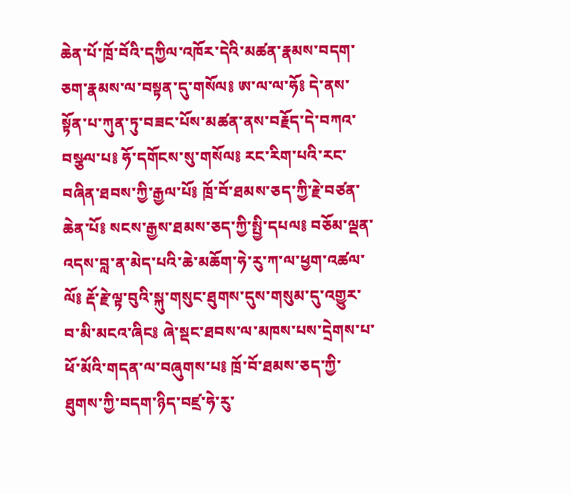ཆེན་པོ་ཁྲོ་བོའི་དཀྱིལ་འཁོར་དེའི་མཚན་རྣམས་བདག་ཅག་རྣམས་ལ་བསྟན་དུ་གསོལ༔ ཨ་ལ་ལ་ཧོ༔ དེ་ནས་སྟོན་པ་ཀུན་ཏུ་བཟང་པོས་མཚན་ནས་བརྗོད་དེ་བཀའ་བསྩལ་པ༔ ཧོ་དགོངས་སུ་གསོལ༔ རང་རིག་པའི་རང་བཞིན་ཐབས་ཀྱི་རྒྱལ་པོ༔ ཁྲོ་བོ་ཐམས་ཅད་ཀྱི་རྗེ་བཙན་ཆེན་པོ༔ སངས་རྒྱས་ཐམས་ཅད་ཀྱི་སྤྱི་དཔལ༔ བཅོམ་ལྡན་འདས་བླ་ན་མེད་པའི་ཆེ་མཆོག་ཧེ་རུ་ཀ་ལ་ཕྱག་འཚལ་ལོ༔ རྡོ་རྗེ་ལྟ་བུའི་སྐུ་གསུང་ཐུགས་དུས་གསུམ་དུ་འགྱུར་བ་མི་མངའ་ཞིང༔ ཞེ་སྡང་ཐབས་ལ་མཁས་པས་དྲེགས་པ་ཕོ་མོའི་གདན་ལ་བཞུགས་པ༔ ཁྲོ་བོ་ཐམས་ཅད་ཀྱི་ཐུགས་ཀྱི་བདག་ཉིད་བཛྲ་ཧེ་རུ་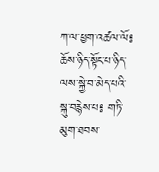ཀ་ལ་ཕྱག་འཚལ་ལོ༔ ཆོས་ཉིད་སྟོང་པ་ཉིད་ལས་སྐྱེ་བ་མེད་པའི་སྐུ་བརྙེས་པ༔ གཏི་མུག་ཐབས་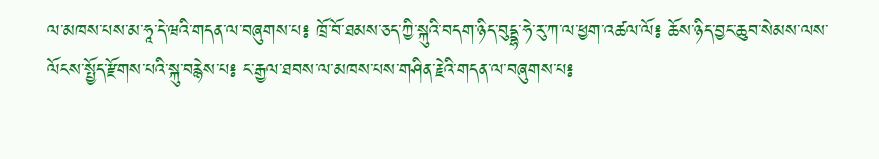ལ་མཁས་པས་མ་ཧཱ་དེ་ཝའི་གདན་ལ་བཞུགས་པ༔ ཁྲོ་བོ་ཐམས་ཅད་ཀྱི་སྐུའི་བདག་ཉིད་བུདྡྷ་ཧེ་རུ་ཀ་ལ་ཕྱག་འཚལ་ལོ༔ ཆོས་ཉིད་བྱང་ཆུབ་སེམས་ལས་ལོངས་སྤྱོད་རྫོགས་པའི་སྐུ་བརྙེས་པ༔ ང་རྒྱལ་ཐབས་ལ་མཁས་པས་གཤིན་རྗེའི་གདན་ལ་བཞུགས་པ༔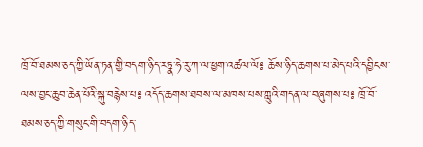ཁྲོ་བོ་ཐམས་ཅད་ཀྱི་ཡོན་ཏན་གྱི་བདག་ཉིད་རཏྣ་ཧེ་རུ་ཀ་ལ་ཕྱག་འཚལ་ལོ༔ ཆོས་ཉིད་ཆགས་པ་མེད་པའི་དབྱིངས་ལས་བྱང་ཆུབ་ཆེན་པོའི་སྐུ་བརྙེས་པ༔ འདོད་ཆགས་ཐབས་ལ་མཁས་པས་ཀླུའི་གདན་ལ་བཞུགས་པ༔ ཁྲོ་བོ་ཐམས་ཅད་ཀྱི་གསུང་གི་བདག་ཉིད་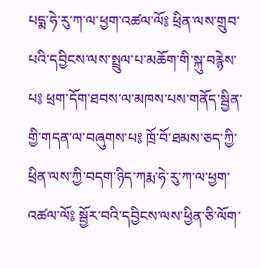པདྨ་ཧེ་རུ་ཀ་ལ་ཕྱག་འཚལ་ལོ༔ ཕྲིན་ལས་གྲུབ་པའི་དབྱིངས་ལས་སྤྲུལ་པ་མཆོག་གི་སྐུ་བརྙེས་པ༔ ཕྲག་དོག་ཐབས་ལ་མཁས་པས་གནོད་སྦྱིན་གྱི་གདན་ལ་བཞུགས་པ༔ ཁྲོ་བོ་ཐམས་ཅད་ཀྱི་ཕྲིན་ལས་ཀྱི་བདག་ཉིད་ཀརྨ་ཧེ་རུ་ཀ་ལ་ཕྱག་འཚལ་ལོ༔ སྦྱོར་བའི་དབྱིངས་ལས་ཕྱིན་ཅི་ལོག་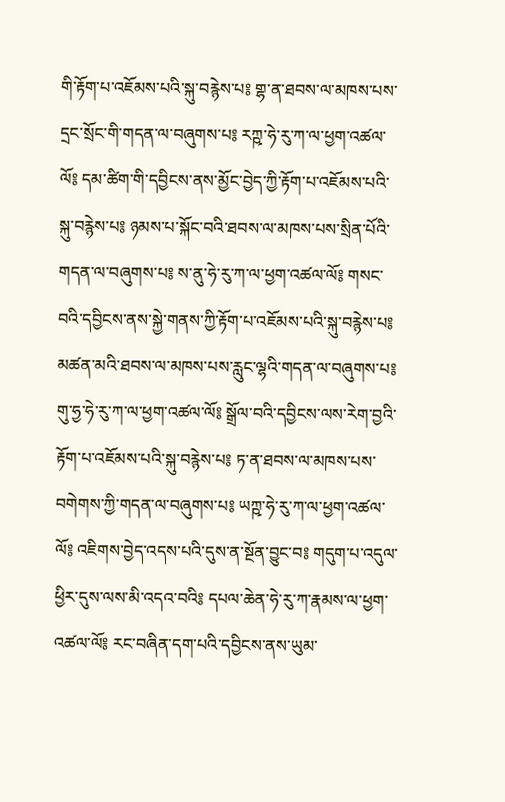གི་རྟོག་པ་འཇོམས་པའི་སྐུ་བརྙེས་པ༔ གྷ་ན་ཐབས་ལ་མཁས་པས་དྲང་སྲོང་གི་གདན་ལ་བཞུགས་པ༔ རཀྵ་ཧེ་རུ་ཀ་ལ་ཕྱག་འཚལ་ལོ༔ དམ་ཚིག་གི་དབྱིངས་ནས་མྱོང་བྱེད་ཀྱི་རྟོག་པ་འཇོམས་པའི་སྐུ་བརྙེས་པ༔ ཉམས་པ་སྐོང་བའི་ཐབས་ལ་མཁས་པས་སྲིན་པོའི་གདན་ལ་བཞུགས་པ༔ ས་ནུ་ཧེ་རུ་ཀ་ལ་ཕྱག་འཚལ་ལོ༔ གསང་བའི་དབྱིངས་ནས་སྐྱེ་གནས་ཀྱི་རྟོག་པ་འཇོམས་པའི་སྐུ་བརྙེས་པ༔ མཚན་མའི་ཐབས་ལ་མཁས་པས་རླུང་ལྷའི་གདན་ལ་བཞུགས་པ༔ གུ་ཧྱ་ཧེ་རུ་ཀ་ལ་ཕྱག་འཚལ་ལོ༔ སྒྲོལ་བའི་དབྱིངས་ལས་རེག་བྱའི་རྟོག་པ་འཇོམས་པའི་སྐུ་བརྙེས་པ༔ ཏ་ན་ཐབས་ལ་མཁས་པས་བགེགས་ཀྱི་གདན་ལ་བཞུགས་པ༔ ཡཀྵ་ཧེ་རུ་ཀ་ལ་ཕྱག་འཚལ་ལོ༔ འཇིགས་བྱེད་འདས་པའི་དུས་ན་སྔོན་བྱུང་བ༔ གདུག་པ་འདུལ་ཕྱིར་དུས་ལས་མི་འདའ་བའི༔ དཔལ་ཆེན་ཧེ་རུ་ཀ་རྣམས་ལ་ཕྱག་འཚལ་ལོ༔ རང་བཞིན་དག་པའི་དབྱིངས་ནས་ཡུམ་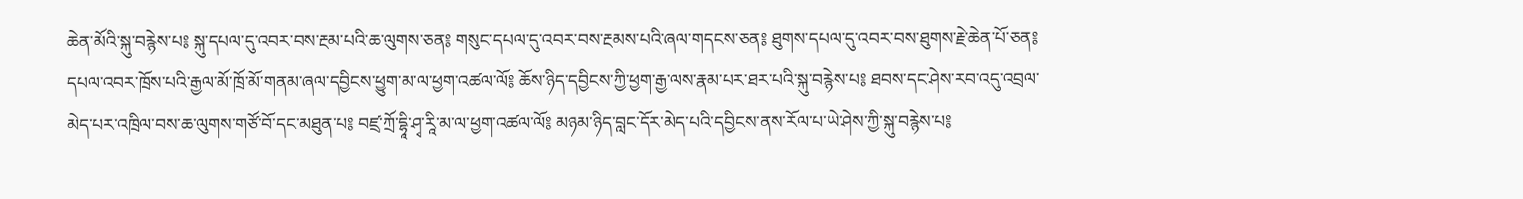ཆེན་མོའི་སྐུ་བརྙེས་པ༔ སྐུ་དཔལ་དུ་འབར་བས་རྔམ་པའི་ཆ་ལུགས་ཅན༔ གསུང་དཔལ་དུ་འབར་བས་རྔམས་པའི་ཞལ་གདངས་ཅན༔ ཐུགས་དཔལ་དུ་འབར་བས་ཐུགས་རྗེ་ཆེན་པོ་ཅན༔ དཔལ་འབར་ཁྲོས་པའི་རྒྱལ་མོ་ཁྲོ་མོ་གནམ་ཞལ་དབྱིངས་ཕྱུག་མ་ལ་ཕྱག་འཚལ་ལོ༔ ཆོས་ཉིད་དབྱིངས་ཀྱི་ཕྱག་རྒྱ་ལས་རྣམ་པར་ཐར་པའི་སྐུ་བརྙེས་པ༔ ཐབས་དང་ཤེས་རབ་འདུ་འབྲལ་མེད་པར་འཁྲིལ་བས་ཆ་ལུགས་གཙོ་བོ་དང་མཐུན་པ༔ བཛྲ་ཀྲོ་དྷཱི་ཤྭ་རཱི་མ་ལ་ཕྱག་འཚལ་ལོ༔ མཉམ་ཉིད་བླང་དོར་མེད་པའི་དབྱིངས་ནས་རོལ་པ་ཡེ་ཤེས་ཀྱི་སྐུ་བརྙེས་པ༔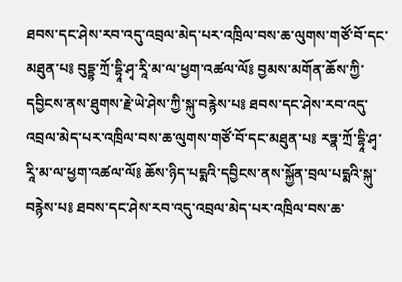ཐབས་དང་ཤེས་རབ་འདུ་འབྲལ་མེད་པར་འཁྲིལ་བས་ཆ་ལུགས་གཙོ་བོ་དང་མཐུན་པ༔ བུདྡྷ་ཀྲོ་དྷཱི་ཤྭ་རཱི་མ་ལ་ཕྱག་འཚལ་ལོ༔ བྱམས་མགོན་ཆོས་ཀྱི་དབྱིངས་ནས་ཐུགས་རྗེ་ཡེ་ཤེས་ཀྱི་སྐུ་བརྙེས་པ༔ ཐབས་དང་ཤེས་རབ་འདུ་འབྲལ་མེད་པར་འཁྲིལ་བས་ཆ་ལུགས་གཙོ་བོ་དང་མཐུན་པ༔ རཏྣ་ཀྲོ་དྷཱི་ཤྭ་རཱི་མ་ལ་ཕྱག་འཚལ་ལོ༔ ཆོས་ཉིད་པདྨའི་དབྱིངས་ནས་སྐྱོན་བྲལ་པདྨའི་སྐུ་བརྙེས་པ༔ ཐབས་དང་ཤེས་རབ་འདུ་འབྲལ་མེད་པར་འཁྲིལ་བས་ཆ་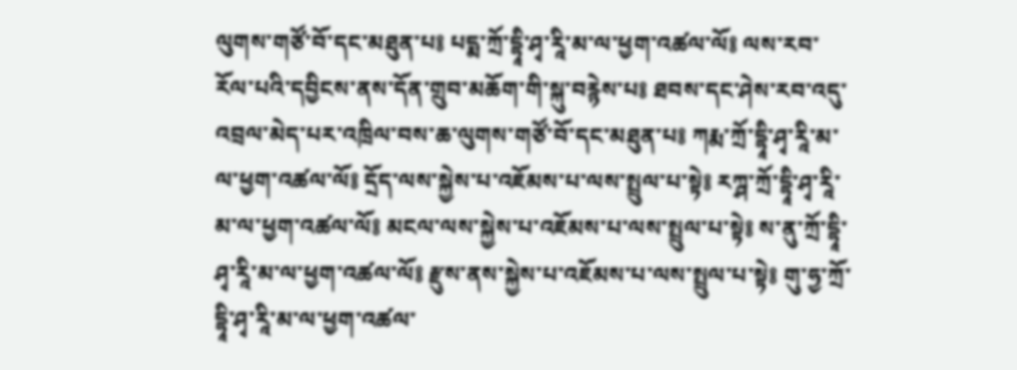ལུགས་གཙོ་བོ་དང་མཐུན་པ༔ པདྨ་ཀྲོ་དྷཱི་ཤྭ་རཱི་མ་ལ་ཕྱག་འཚལ་ལོ༔ ལས་རབ་རོལ་པའི་དབྱིངས་ནས་དོན་གྲུབ་མཆོག་གི་སྐུ་བརྙེས་པ༔ ཐབས་དང་ཤེས་རབ་འདུ་འབྲལ་མེད་པར་འཁྲིལ་བས་ཆ་ལུགས་གཙོ་བོ་དང་མཐུན་པ༔ ཀརྨ་ཀྲོ་དྷཱི་ཤྭ་རཱི་མ་ལ་ཕྱག་འཚལ་ལོ༔ དྲོད་ལས་སྐྱེས་པ་འཇོམས་པ་ལས་སྤྲུལ་པ་སྟེ༔ རཀྴ་ཀྲོ་དྷཱི་ཤྭ་རཱི་མ་ལ་ཕྱག་འཚལ་ལོ༔ མངལ་ལས་སྐྱེས་པ་འཇོམས་པ་ལས་སྤྲུལ་པ་སྟེ༔ ས་ནུ་ཀྲོ་དྷཱི་ཤྭ་རཱི་མ་ལ་ཕྱག་འཚལ་ལོ༔ རྫུས་ནས་སྐྱེས་པ་འཇོམས་པ་ལས་སྤྲུལ་པ་སྟེ༔ གུ་ཧྱ་ཀྲོ་དྷཱི་ཤྭ་རཱི་མ་ལ་ཕྱག་འཚལ་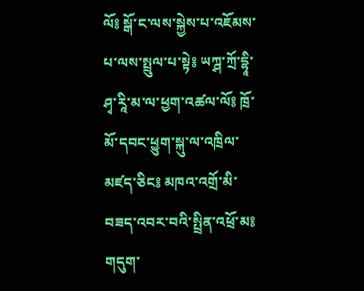ལོ༔ སྒོ་ང་ལས་སྐྱེས་པ་འཇོམས་པ་ལས་སྤྲུལ་པ་སྟེ༔ ཡཀྴ་ཀྲོ་དྷཱི་ཤྭ་རཱི་མ་ལ་ཕྱག་འཚལ་ལོ༔ ཁྲོ་མོ་དབང་ཕྱུག་སྐུ་ལ་འཁྲིལ་མཛད་ཅིང༔ མཁའ་འགྲོ་མི་བཟད་འབར་བའི་སྤྲིན་འཕྲོ་མ༔ གདུག་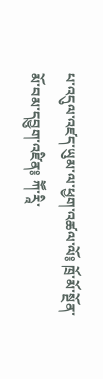པ་འདུལ་འཛད་ཡུམ་ལ་ཕྱག་འཚལ་ལོ༔ ཁྲོ་མོ་སྔོན་མོ་བམ་དབྱུག་འཛིན༔ ཀཽ་རཱི་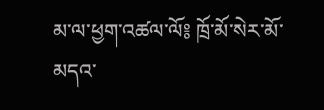མ་ལ་ཕྱག་འཚལ་ལོ༔ ཁྲོ་མོ་སེར་མོ་མདའ་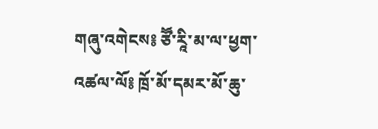གཞུ་འགེངས༔ ཙཽ་རཱི་མ་ལ་ཕྱག་འཚལ་ལོ༔ ཁྲོ་མོ་དམར་མོ་ཆུ་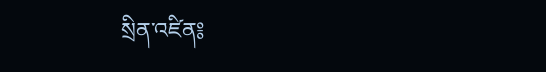སྲིན་འཛིན༔